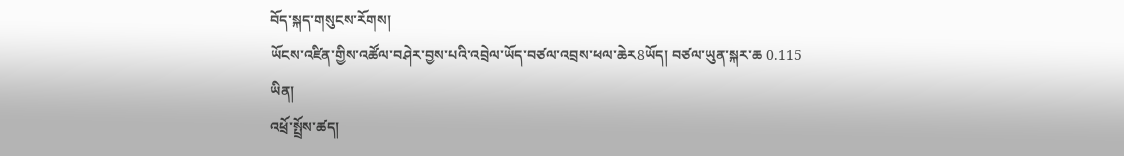བོད་སྐད་གསུངས་རོགས།
ཡོངས་འཛིན་གྱིས་འཚོལ་བཤེར་བྱས་པའི་འབྲེལ་ཡོད་བཙལ་འབྲས་ཕལ་ཆེར8ཡོད། བཙལ་ཡུན་སྐར་ཆ 0.115
ཡིན།
འཕྲོ་སྤྲོས་ཚད།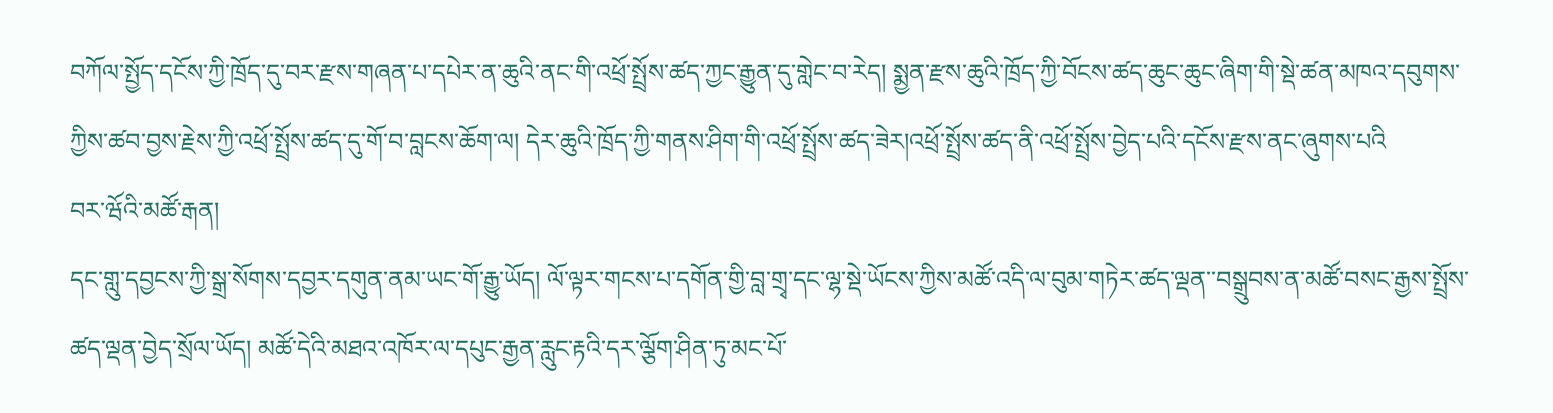བཀོལ་སྤྱོད་དངོས་ཀྱི་ཁྲོད་དུ་བར་རྫས་གཞན་པ་དཔེར་ན་ཆུའི་ནང་གི་འཕྲོ་སྤྲོས་ཚད་ཀྱང་རྒྱུན་དུ་གླེང་བ་རེད། སྨྱན་རྫས་ཆུའི་ཁྲོད་ཀྱི་བོངས་ཚད་ཆུང་ཆུང་ཞིག་གི་སྡེ་ཚན་མཁའ་དབུགས་ཀྱིས་ཚབ་བྱས་རྗེས་ཀྱི་འཕྲོ་སྤྲོས་ཚད་དུ་གོ་བ་བླངས་ཆོག་ལ། དེར་ཆུའི་ཁྲོད་ཀྱི་གནས་ཤིག་གི་འཕྲོ་སྤྲོས་ཚད་ཟེར།འཕྲོ་སྤྲོས་ཚད་ནི་འཕྲོ་སྤྲོས་བྱེད་པའི་དངོས་རྫས་ནང་ཞུགས་པའི
བར་ཝོའི་མཚོ་རྒན།
དང་གླུ་དབྱངས་ཀྱི་སྒྲ་སོགས་དབྱར་དགུན་ནམ་ཡང་གོ་རྒྱུ་ཡོད། ལོ་ལྟར་གངས་པ་དགོན་གྱི་བླ་གྲྭ་དང་ལྷ་སྡེ་ཡོངས་ཀྱིས་མཚོ་འདི་ལ་བུམ་གཏེར་ཚད་ལྡན་་བསྒྲུབས་ན་མཚོ་བསང་རྒྱས་སྤྲོས་ཚད་ལྡན་བྱེད་སྲོལ་ཡོད། མཚོ་དེའི་མཐའ་འཁོར་ལ་དཔུང་རྒྱན་རླུང་རྟའི་དར་ལྕོག་ཤིན་ཏུ་མང་པོ་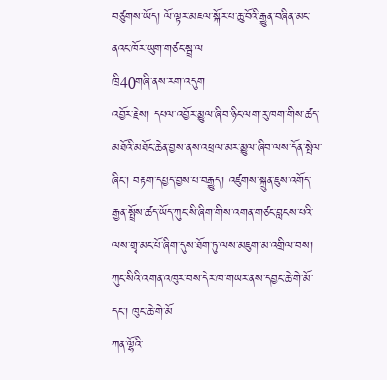བཙུགས་ཡོད། ལོ་ལྟར་མཇལ་སྐོར་པ་ཆུ་བོའི་རྒྱུན་བཞིན་མང་ནའང་ཁོར་ཡུག་གཙང་སྦྲ་ལ
ཁྲི40གཞི་ནས་རག་འདུག
འབྱོར་རྗེས། དཔལ་འབྱོར་མྱུལ་ཞིབ་ཉིང་ལག་རུ་ཁག་གིས་ཚད་མཐོའི་མཐོང་ཆེན་བྱས་ནས་འཕྲལ་མར་མྱུལ་ཞིབ་ལས་དོན་སྤེལ་ཞིང་། བརྟག་དཔྱད་བྱས་པ་བརྒྱུད། འཛུགས་སྐྲུན་ཇུས་འགོད་རྒྱན་སྤྲོས་ཚད་ཡོད་ཀུང་སི་ཞིག་གིས་འགན་གཙང་བླངས་པའི་ལས་གྲྭ་མང་པོ་ཞིག་དུས་ཐོག་ཏུ་ལས་མཇུག་མ་འགྲིལ་བས། ཀུང་སིའི་འགན་འཁུར་བས་དེར་ཁ་གཡར་ནས་དབྱང་ཆེ་གེ་མོ་དང་། ཁུང་ཆེ་གེ་མོ
ཀན་ལྷོའི་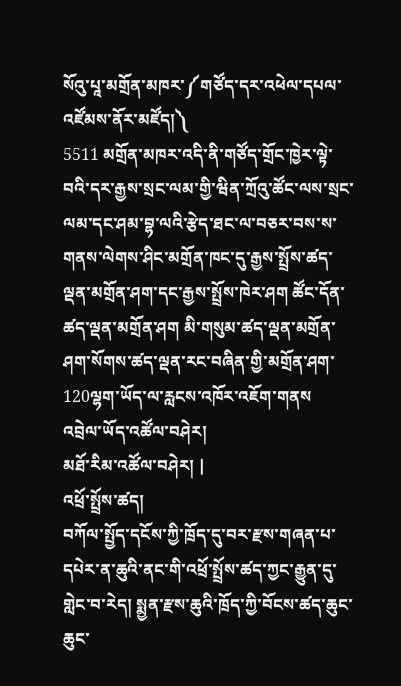སོའུ་པཱ་མགྲོན་མཁར་༼གཙོད་དར་འཕེལ་དཔལ་འཛོམས་ནོར་མཛོད།༽
5511 མགྲོན་མཁར་འདི་ནི་གཙོད་གྲོང་ཁྱེར་ལྟེ་བའི་དར་རྒྱས་སྲང་ལམ་གྱི་ཝིན་ཀྲོའུ་ཚོང་ལས་སྲང་ལམ་དང་ཤམ་བྷ་ལའི་རྩེད་ཐང་ལ་བཅར་བས་ས་གནས་ལེགས་ཤིང་མགྲོན་ཁང་དུ་རྒྱས་སྤྲོས་ཚད་ལྡན་མགྲོན་ཤག་དང་རྒྱས་སྤྲོས་ཁེར་ཤག ཚོང་དོན་ཚད་ལྡན་མགྲོན་ཤག མི་གསུམ་ཚད་ལྡན་མགྲོན་ཤག་སོགས་ཚད་ལྡན་རང་བཞིན་གྱི་མགྲོན་ཤག་120ལྷག་ཡོད་ལ་རླངས་འཁོར་འཇོག་གནས
འབྲེལ་ཡོད་འཚོལ་བཤེར།
མཐོ་རིམ་འཚོལ་བཤེར། |
འཕྲོ་སྤྲོས་ཚད།
བཀོལ་སྤྱོད་དངོས་ཀྱི་ཁྲོད་དུ་བར་རྫས་གཞན་པ་དཔེར་ན་ཆུའི་ནང་གི་འཕྲོ་སྤྲོས་ཚད་ཀྱང་རྒྱུན་དུ་གླེང་བ་རེད། སྨྱན་རྫས་ཆུའི་ཁྲོད་ཀྱི་བོངས་ཚད་ཆུང་ཆུང་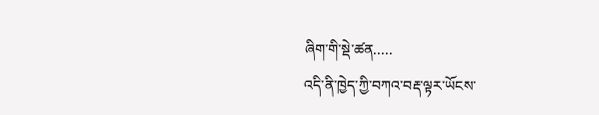ཞིག་གི་སྡེ་ཚན.....
འདི་ནི་ཁྱེད་ཀྱི་བཀའ་བརྡ་ལྟར་ཡོངས་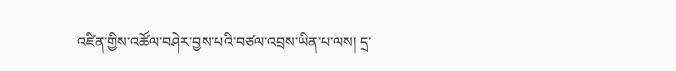འཛིན་གྱིས་འཚོལ་བཤེར་བྱས་པའི་བཙལ་འབྲས་ཡིན་པ་ལས། དྲ་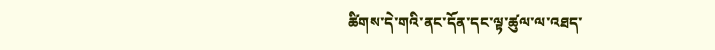ཚིགས་དེ་གའི་ནང་དོན་དང་ལྟ་ཚུལ་ལ་འཐད་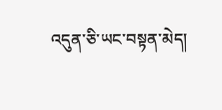འདུན་ཅི་ཡང་བསྟན་མེད།